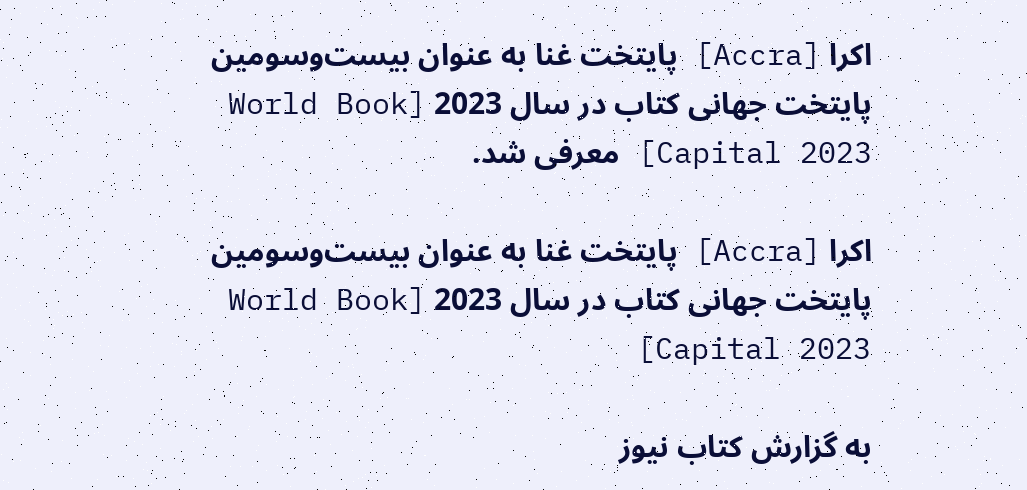اکرا [Accra] پایتخت غنا به عنوان بیست‌وسومین پایتخت جهانی کتاب در سال 2023 [World Book Capital 2023] معرفی شد.

اکرا [Accra] پایتخت غنا به عنوان بیست‌وسومین پایتخت جهانی کتاب در سال 2023 [World Book Capital 2023]

به گزارش کتاب نیوز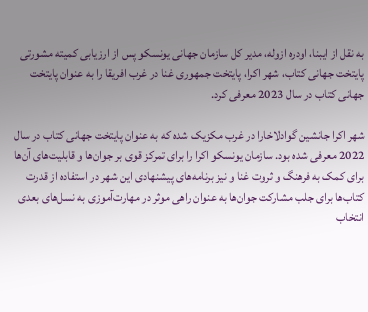به نقل از ایبنا، اودره ازوله، مدیر کل سازمان جهانی یونسکو پس از ارزیابی کمیته مشورتی پایتخت جهانی کتاب، شهر اکرا، پایتخت جمهوری غنا در غرب افریقا را به عنوان پایتخت جهانی کتاب در سال 2023 معرفی کرد.

شهر اکرا جانشین گوادلاخارا در غرب مکزیک شده که به عنوان پایتخت جهانی کتاب در سال 2022 معرفی شده بود. سازمان یونسکو اکرا را برای تمرکز قوی بر جوان‌ها و قابلیت‌های آن‌ها برای کمک به فرهنگ و ثروت غنا و نیز برنامه‌های پیشنهادی این شهر در استفاده از قدرت کتاب‌ها برای جلب مشارکت جوان‌ها به عنوان راهی موثر در مهارت‌آموزی به نسل‌های بعدی انتخاب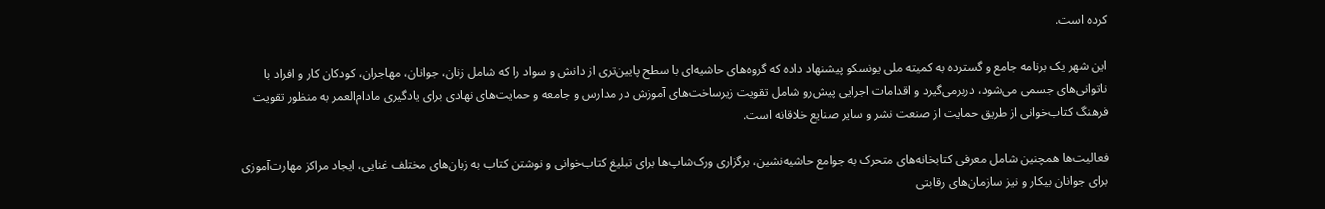کرده است.

این شهر یک برنامه جامع و گسترده به کمیته ملی یونسکو پیشنهاد داده که گروه‌های حاشیه‌ای با سطح پایین‌تری از دانش و سواد را که شامل زنان، جوانان، مهاجران، کودکان کار و افراد با ناتوانی‌های جسمی می‌شود، دربرمی‌گیرد و اقدامات اجرایی پیش‌رو شامل تقویت زیرساخت‌های آموزش در مدارس و جامعه و حمایت‌های نهادی برای یادگیری مادام‌العمر به منظور تقویت فرهنگ کتاب‌خوانی از طریق حمایت از صنعت نشر و سایر صنایع خلاقانه است.

فعالیت‌ها همچنین شامل معرفی کتابخانه‌های متحرک به جوامع حاشیه‌نشین، برگزاری ورک‌شاپ‌ها برای تبلیغ کتاب‌خوانی و نوشتن کتاب به زبان‌های مختلف غنایی، ایجاد مراکز مهارت‌آموزی برای جوانان بیکار و نیز سازمان‌های رقابتی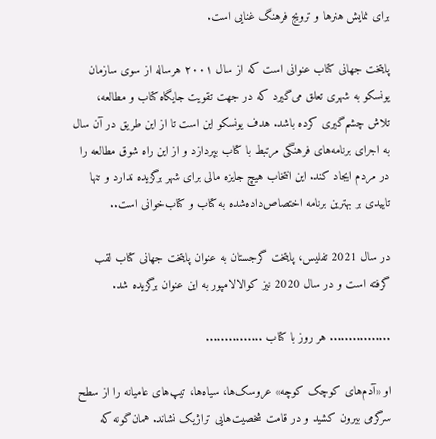برای نمایش هنرها و ترویج فرهنگ غنایی است.

پایتخت جهانی کتاب عنوانی است که از سال ۲۰۰۱ هرساله از سوی سازمان یونسکو به شهری تعلق می‌گیرد که در جهت تقویت جایگاه کتاب و مطالعه، تلاش چشم‌گیری کرده ‌باشد. هدف یونسکو این است تا از این طریق در آن سال به اجرای برنامه‌های فرهنگی مرتبط با کتاب بپردازد و از این راه شوق مطالعه را در مردم ایجاد کند. این انتخاب هیچ جایزه مالی برای شهر برگزیده ندارد و تنها تاییدی بر بهترین برنامه اختصاص‌داده‌شده به کتاب و کتاب‌خوانی است..

در سال 2021 تفلیس، پایتخت گرجستان به عنوان پایتخت جهانی کتاب لقب گرفته است و در سال 2020 نیز کوالالامپور به این عنوان برگزیده شد.

................ هر روز با کتاب ...............

او «آدم‌های کوچک کوچه» عروسک‌ها، سیاه‌ها، تیپ‌های عامیانه را از سطح سرگرمی بیرون کشید و در قامت شخصیت‌هایی تراژیک نشاند. همان‌گونه که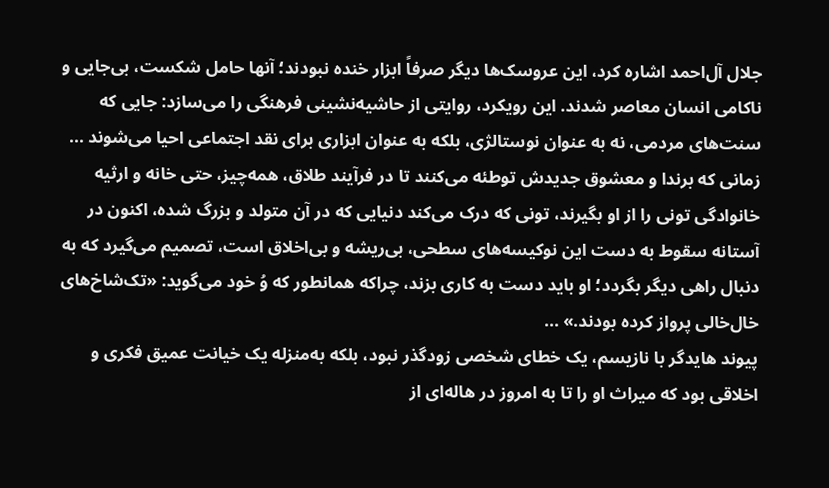جلال آل‌احمد اشاره کرد، این عروسک‌ها دیگر صرفاً ابزار خنده نبودند؛ آنها حامل شکست، بی‌جایی و ناکامی انسان معاصر شدند. این رویکرد، روایتی از حاشیه‌نشینی فرهنگی را می‌سازد: جایی که سنت‌های مردمی، نه به عنوان نوستالژی، بلکه به عنوان ابزاری برای نقد اجتماعی احیا می‌شوند ...
زمانی که برندا و معشوق جدیدش توطئه می‌کنند تا در فرآیند طلاق، همه‌چیز، حتی خانه و ارثیه‌ خانوادگی تونی را از او بگیرند، تونی که درک می‌کند دنیایی که در آن متولد و بزرگ شده، اکنون در آستانه‌ سقوط به دست این نوکیسه‌های سطحی، بی‌ریشه و بی‌اخلاق است، تصمیم می‌گیرد که به دنبال راهی دیگر بگردد؛ او باید دست به کاری بزند، چراکه همانطور که وُ خود می‌گوید: «تک‌شاخ‌های خال‌خالی پرواز کرده بودند.» ...
پیوند هایدگر با نازیسم، یک خطای شخصی زودگذر نبود، بلکه به‌منزله‌ یک خیانت عمیق فکری و اخلاقی بود که میراث او را تا به امروز در هاله‌ای از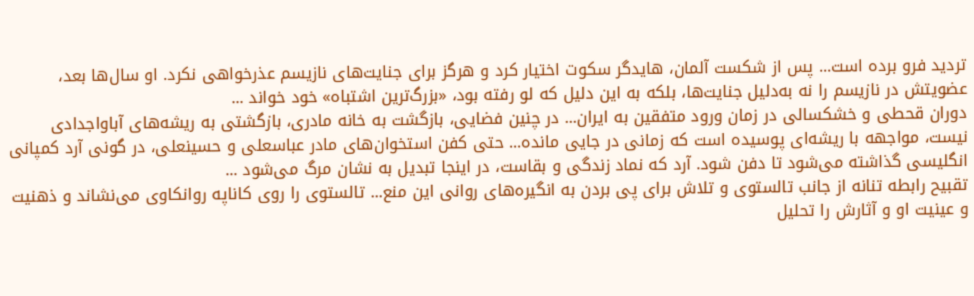تردید فرو برده است... پس از شکست آلمان، هایدگر سکوت اختیار کرد و هرگز برای جنایت‌های نازیسم عذرخواهی نکرد. او سال‌ها بعد، عضویتش در نازیسم را نه به‌دلیل جنایت‌ها، بلکه به این دلیل که لو رفته بود، «بزرگ‌ترین اشتباه» خود خواند ...
دوران قحطی و خشکسالی در زمان ورود متفقین به ایران... در چنین فضایی، بازگشت به خانه مادری، بازگشتی به ریشه‌های آباواجدادی نیست، مواجهه با ریشه‌ای پوسیده‌ است که زمانی در جایی مانده... حتی کفن استخوان‌های مادر عباسعلی و حسینعلی، در گونی آرد کمپانی انگلیسی گذاشته می‌شود تا دفن شود. آرد که نماد زندگی و بقاست، در اینجا تبدیل به نشان مرگ می‌شود ...
تقبیح رابطه تنانه از جانب تالستوی و تلاش برای پی بردن به انگیره‌های روانی این منع... تالستوی را روی کاناپه روانکاوی می‌نشاند و ذهنیت و عینیت او و آثارش را تحلیل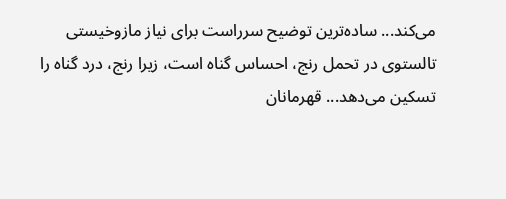می‌کند... ساده‌ترین توضیح سرراست برای نیاز مازوخیستی تالستوی در تحمل رنج، احساس گناه است، زیرا رنج، درد گناه را تسکین می‌دهد... قهرمانان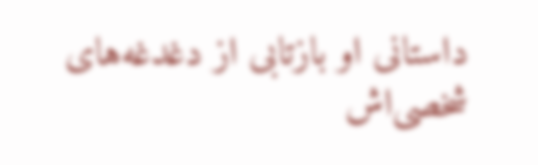داستانی او بازتابی از دغدغه‌های شخصی‌اش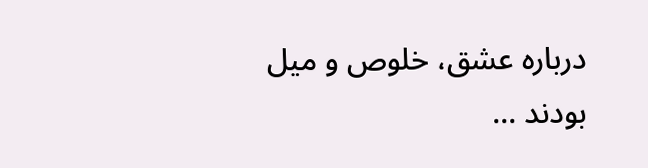درباره عشق، خلوص و میل بودند ...